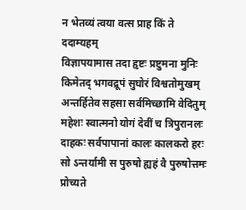न भेतव्यं त्वया वत्स प्राह किं ते ददाम्यहम्
विज्ञापयामास तदा हृष्टः प्रष्टुमना मुनिः
किमेतद् भगवद्रूपं सुघोरं विश्वतोमुखम्
अन्तर्हितेव सहसा सर्वमिच्छामि वेदितुम्
महेशः स्वात्मनो योगं देवीं च त्रिपुरानलः
दाहकः सर्वपापानां कालः कालकरो हरः
सो ऽन्तर्यामी स पुरुषो ह्यहं वै पुरुषोत्तमः
प्रोच्यते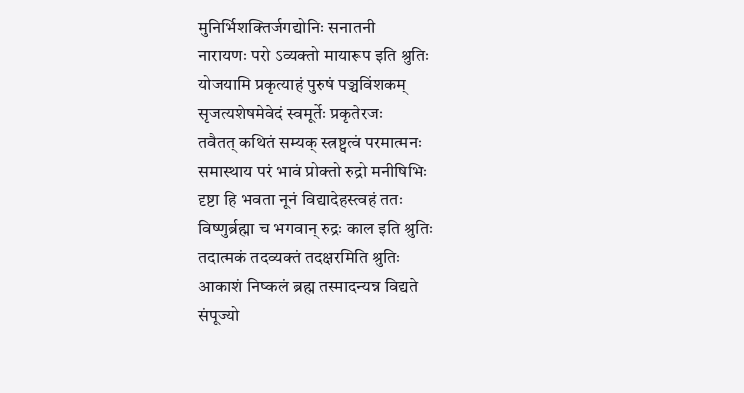मुनिर्भिशक्तिर्जगद्योनिः सनातनी
नारायणः परो ऽव्यक्तो मायारूप इति श्रुतिः
योजयामि प्रकृत्याहं पुरुषं पञ्चविंशकम्
सृजत्यशेषमेवेदं स्वमूर्तेः प्रकृतेरजः
तवैतत् कथितं सम्यक् स्त्रष्ट्वत्वं परमात्मनः
समास्थाय परं भावं प्रोक्तो रुद्रो मनीषिभिः
दृष्टा हि भवता नूनं विद्यादेहस्त्वहं ततः
विष्णुर्ब्रह्मा च भगवान् रुद्रः काल इति श्रुतिः
तदात्मकं तदव्यक्तं तदक्षरमिति श्रुतिः
आकाशं निष्कलं ब्रह्म तस्मादन्यन्न विद्यते
संपूज्यो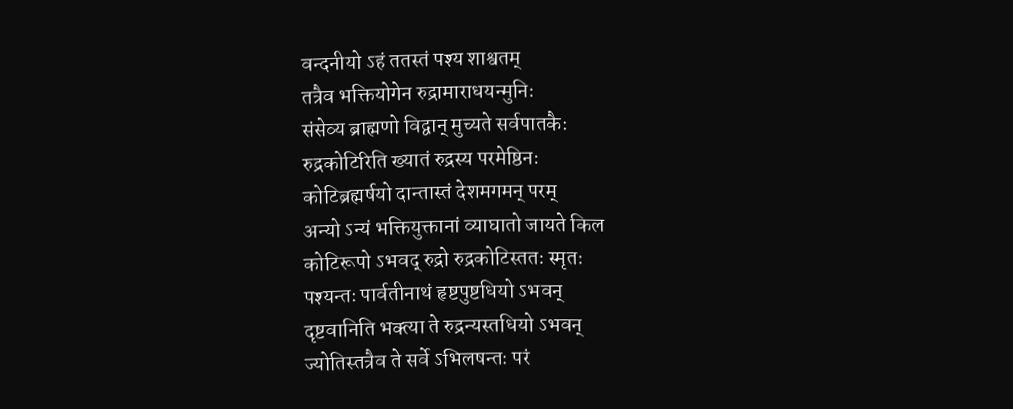वन्दनीयो ऽहं ततस्तं पश्य शाश्वतम्
तत्रैव भक्तियोगेन रुद्रामाराधयन्मुनिः
संसेव्य ब्राह्मणो विद्वान् मुच्यते सर्वपातकैः
रुद्रकोटिरिति ख्यातं रुद्रस्य परमेष्ठिनः
कोटिब्रह्मर्षयो दान्तास्तं देशमगमन् परम्
अन्यो ऽन्यं भक्तियुक्तानां व्याघातो जायते किल
कोटिरूपो ऽभवद् रुद्रो रुद्रकोटिस्ततः स्मृतः
पश्यन्तः पार्वतीनाथं हृष्टपुष्टधियो ऽभवन्
दृष्टवानिति भक्त्या ते रुद्रन्यस्तधियो ऽभवन्
ज्योतिस्तत्रैव ते सर्वे ऽभिलषन्तः परं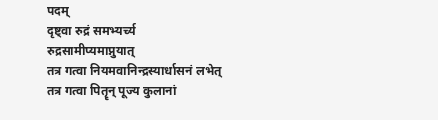पदम्
दृष्ट्वा रुद्रं समभ्यर्च्य रुद्रसामीप्यमाप्नुयात्
तत्र गत्वा नियमवानिन्द्रस्यार्धासनं लभेत्
तत्र गत्वा पितॄन् पूज्य कुलानां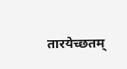तारयेच्छतम्